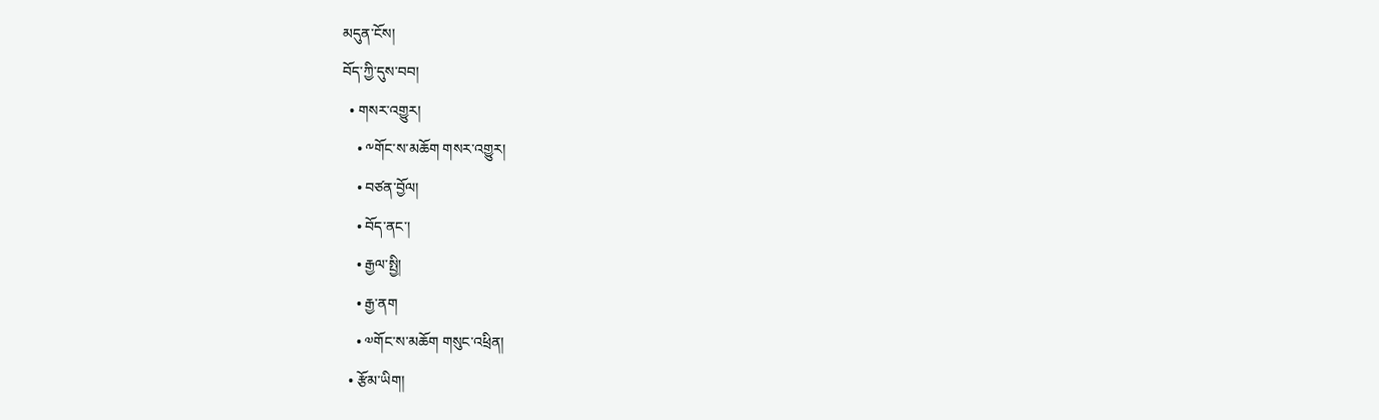མདུན་ངོས།
བོད་ཀྱི་དུས་བབ།
  • གསར་འགྱུར།
    • ༸གོང་ས་མཆོག གསར་འགྱུར།
    • བཙན་བྱོལ།
    • བོད་ནང་།
    • རྒྱལ་སྤྱི།
    • རྒྱ་ནག
    • ༧གོང་ས་མཆོག གསུང་འཕྲིན།
  • རྩོམ་ཡིག།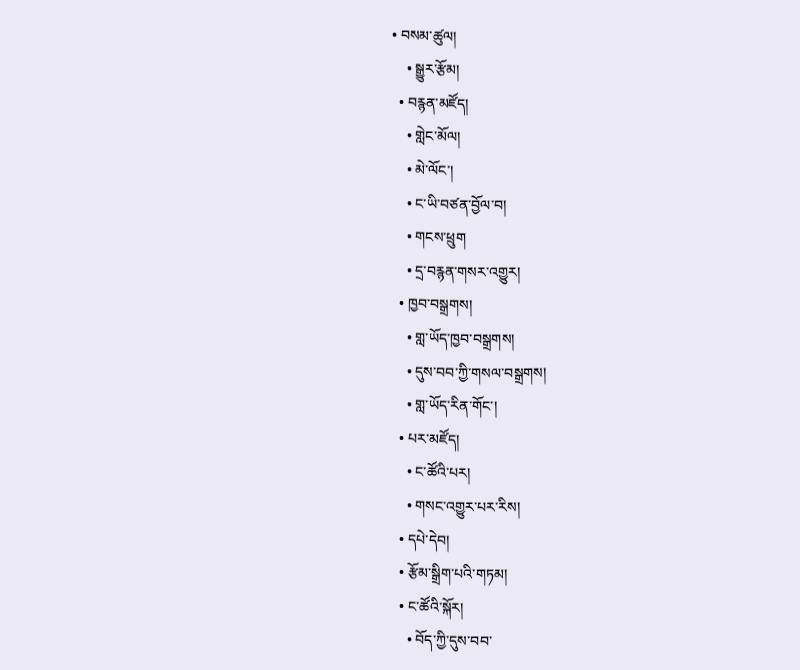• བསམ་ཚུལ།
    • སྒྱུར་རྩོམ།
  • བརྙན་མཛོད།
    • གླེང་མོལ།
    • མེ་ལོང་།
    • ང་ཡི་བཙན་བྱོལ་བ།
    • གངས་ཕྲུག
    • དྲ་བརྙན་གསར་འགྱུར།
  • ཁྱབ་བསྒྲགས།
    • གླ་ཡོད་ཁྱབ་བསྒྲགས།
    • དུས་བབ་ཀྱི་གསལ་བསྒྲགས།
    • གླ་ཡོད་རིན་གོང་།
  • པར་མཛོད།
    • ང་ཚོའི་པར།
    • གསང་འགྱུར་པར་རིས།
  • དཔེ་དེབ།
  • རྩོམ་སྒྲིག་པའི་གཏམ།
  • ང་ཚོའི་སྐོར།
    • བོད་ཀྱི་དུས་བབ་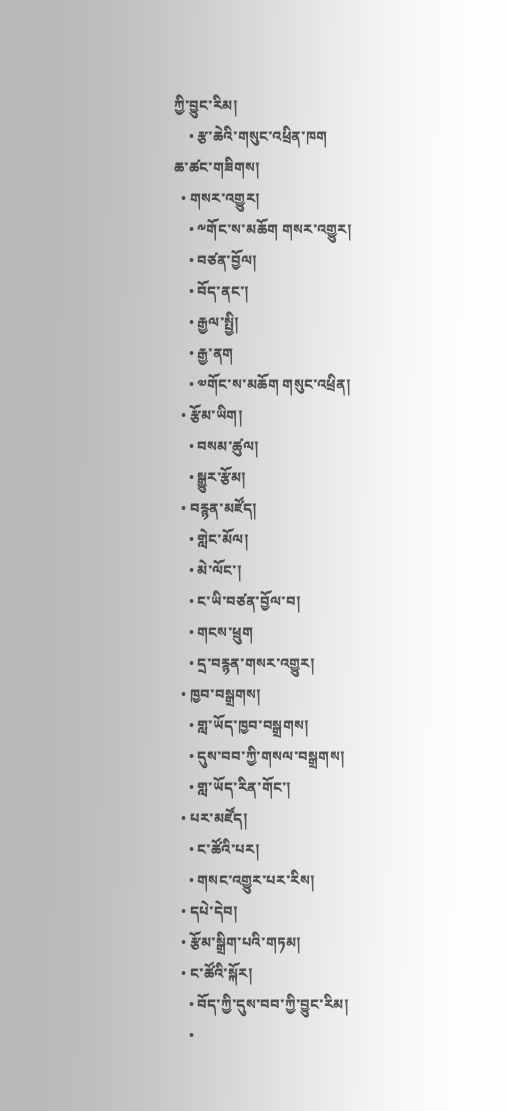ཀྱི་བྱུང་རིམ།
    • རྩ་ཆེའི་གསུང་འཕྲིན་ཁག
ཆ་ཚང་གཟིགས།
  • གསར་འགྱུར།
    • ༸གོང་ས་མཆོག གསར་འགྱུར།
    • བཙན་བྱོལ།
    • བོད་ནང་།
    • རྒྱལ་སྤྱི།
    • རྒྱ་ནག
    • ༧གོང་ས་མཆོག གསུང་འཕྲིན།
  • རྩོམ་ཡིག།
    • བསམ་ཚུལ།
    • སྒྱུར་རྩོམ།
  • བརྙན་མཛོད།
    • གླེང་མོལ།
    • མེ་ལོང་།
    • ང་ཡི་བཙན་བྱོལ་བ།
    • གངས་ཕྲུག
    • དྲ་བརྙན་གསར་འགྱུར།
  • ཁྱབ་བསྒྲགས།
    • གླ་ཡོད་ཁྱབ་བསྒྲགས།
    • དུས་བབ་ཀྱི་གསལ་བསྒྲགས།
    • གླ་ཡོད་རིན་གོང་།
  • པར་མཛོད།
    • ང་ཚོའི་པར།
    • གསང་འགྱུར་པར་རིས།
  • དཔེ་དེབ།
  • རྩོམ་སྒྲིག་པའི་གཏམ།
  • ང་ཚོའི་སྐོར།
    • བོད་ཀྱི་དུས་བབ་ཀྱི་བྱུང་རིམ།
    •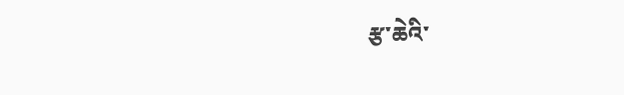རྩ་ཆེའི་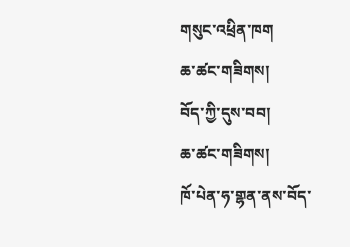གསུང་འཕྲིན་ཁག
ཆ་ཚང་གཟིགས།
བོད་ཀྱི་དུས་བབ།
ཆ་ཚང་གཟིགས།
ཁོ་པེན་ཧ་གྷན་ནས་བོད་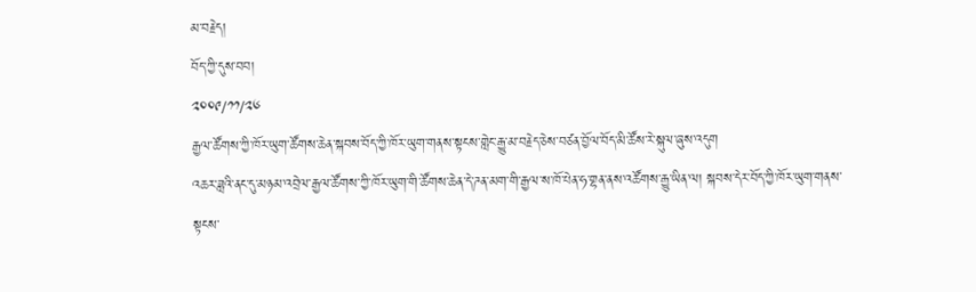མ་བརྗེད།
བོད་ཀྱི་དུས་བབ།
༢༠༠༩/༡༡/༢༦
རྒྱལ་ཚོགས་ཀྱི་ཁོར་ཡུག་ཚོགས་ཆེན་སྐབས་བོད་ཀྱི་ཁོར་ཡུག་གནས་སྟངས་གླེང་རྒྱུ་མ་བརྗེད་ཅེས་བཙན་བྱོལ་བོད་མི་ཚོས་རེ་སྐུལ་ཞུས་འདུག
འཆར་ཟླའི་ནང་དུ་མཉམ་འབྲེལ་རྒྱལ་ཚོགས་ཀྱི་ཁོར་ཡུག་གི་ཚོགས་ཆེན་དེ་ཌན་མག་གི་རྒྱལ་ས་ཁོ་པེན་ཧ་གྷན་ནས་འཚོགས་རྒྱུ་ཡིན་ལ། སྐབས་དེར་བོད་ཀྱི་ཁོར་ཡུག་གནས་སྟངས་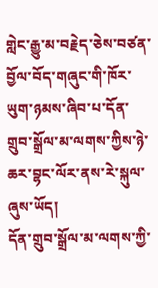གླེང་རྒྱུ་མ་བརྗེད་ཅེས་བཙན་བྱོལ་བོད་གཞུང་གི་ཁོར་ཡུག་ཉམས་ཞིབ་པ་དོན་གྲུབ་སྒྲོལ་མ་ལགས་ཀྱིས་ཉེ་ཆར་བྷང་ལོར་ནས་རེ་སྐུལ་ཞུས་ཡོད།
དོན་གྲུབ་སྒྲོལ་མ་ལགས་ཀྱི་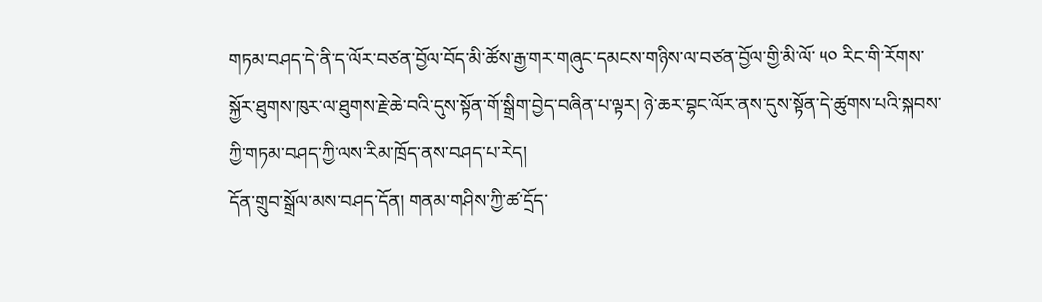གཏམ་བཤད་དེ་ནི་ད་ལོར་བཙན་བྱོལ་བོད་མི་ཚོས་རྒྱ་གར་གཞུང་དམངས་གཉིས་ལ་བཙན་བྱོལ་གྱི་མི་ལོ་ ༥༠ རིང་གི་རོགས་སྐྱོར་ཐུགས་ཁུར་ལ་ཐུགས་རྗེ་ཆེ་བའི་དུས་སྟོན་གོ་སྒྲིག་བྱེད་བཞིན་པ་ལྟར། ཉེ་ཆར་བྷང་ལོར་ནས་དུས་སྟོན་དེ་ཚུགས་པའི་སྐབས་ཀྱི་གཏམ་བཤད་ཀྱི་ལས་རིམ་ཁྲོད་ནས་བཤད་པ་རེད།
དོན་གྲུབ་སྒྲོལ་མས་བཤད་དོན། གནམ་གཤིས་ཀྱི་ཚ་དྲོད་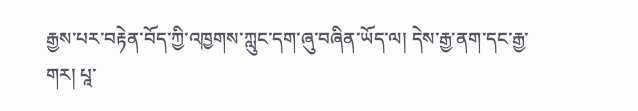རྒྱས་པར་བརྟེན་བོད་ཀྱི་འཁྱགས་ཀླུང་དག་ཞུ་བཞིན་ཡོད་ལ། དེས་རྒྱ་ནག་དང་རྒྱ་གར། པཱ་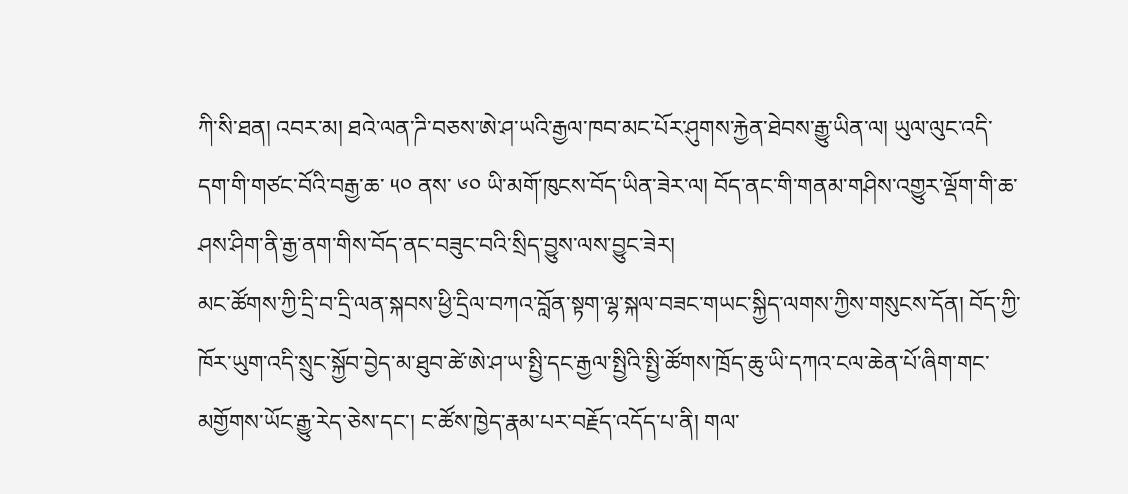ཀི་སི་ཐན། འབར་མ། ཐའེ་ལན་ཌི་བཅས་ཨེ་ཤ་ཡའི་རྒྱལ་ཁབ་མང་པོར་ཤུགས་རྐྱེན་ཐེབས་རྒྱུ་ཡིན་ལ། ཡུལ་ལུང་འདི་དག་གི་གཙང་བོའི་བརྒྱ་ཆ་ ༥༠ ནས་ ༦༠ ཡི་མགོ་ཁུངས་བོད་ཡིན་ཟེར་ལ། བོད་ནང་གི་གནམ་གཤིས་འགྱུར་ལྡོག་གི་ཆ་ཤས་ཤིག་ནི་རྒྱ་ནག་གིས་བོད་ནང་བཟུང་བའི་སྲིད་བྱུས་ལས་བྱུང་ཟེར།
མང་ཚོགས་ཀྱི་དྲི་བ་དྲི་ལན་སྐབས་ཕྱི་དྲིལ་བཀའ་བློན་སྟག་ལྷ་སྐལ་བཟང་གཡང་སྐྱིད་ལགས་ཀྱིས་གསུངས་དོན། བོད་ཀྱི་ཁོར་ཡུག་འདི་སྲུང་སྐྱོབ་བྱེད་མ་ཐུབ་ཚེ་ཨེ་ཤ་ཡ་སྤྱི་དང་རྒྱལ་སྤྱིའི་སྤྱི་ཚོགས་ཁྲོད་ཆུ་ཡི་དཀའ་ངལ་ཆེན་པོ་ཞིག་གང་མགྱོགས་ཡོང་རྒྱུ་རེད་ཅེས་དང་། ང་ཚོས་ཁྱེད་རྣམ་པར་བརྗོད་འདོད་པ་ནི། གལ་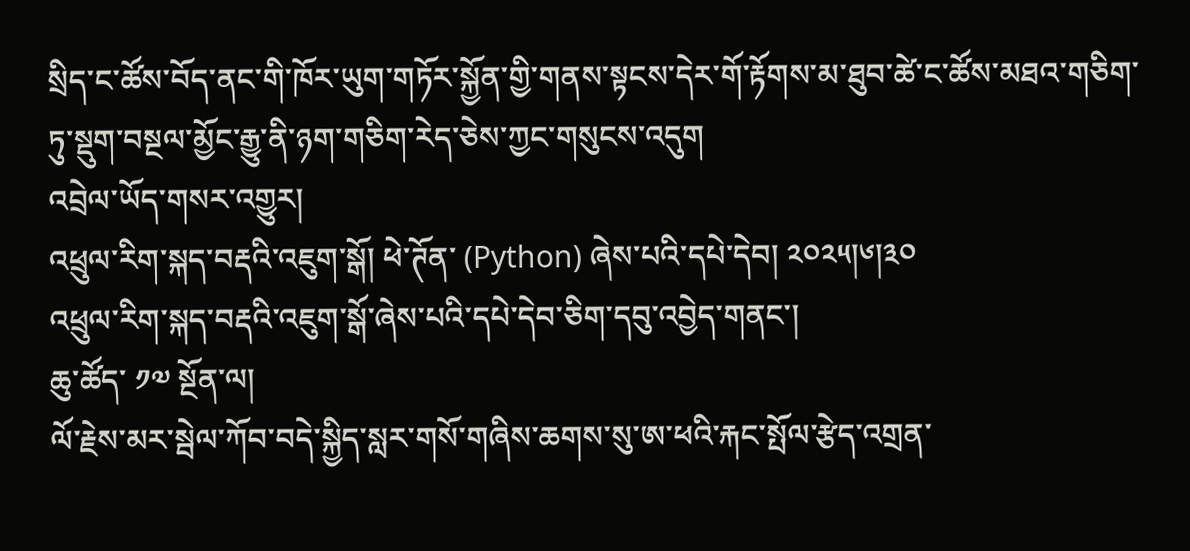སྲིད་ང་ཚོས་བོད་ནང་གི་ཁོར་ཡུག་གཏོར་སྐྱོན་གྱི་གནས་སྟངས་དེར་གོ་རྟོགས་མ་ཐུབ་ཚེ་ང་ཚོས་མཐའ་གཅིག་ཏུ་སྡུག་བསྔལ་མྱོང་རྒྱུ་ནི་ཉག་གཅིག་རེད་ཅེས་ཀྱང་གསུངས་འདུག
འབྲེལ་ཡོད་གསར་འགྱུར།
འཕྲུལ་རིག་སྐད་བརྡའི་འཇུག་སྒོ། ཕེ་ཊོན་ (Python) ཞེས་པའི་དཔེ་དེབ། ༢༠༢༥།༦།༣༠
འཕྲུལ་རིག་སྐད་བརྡའི་འཇུག་སྒོ་ཞེས་པའི་དཔེ་དེབ་ཅིག་དབུ་འབྱེད་གནང་།
ཆུ་ཚོད་ ༡༧ སྔོན་ལ།
ལོ་རྗེས་མར་སྦེལ་ཀོབ་བདེ་སྐྱིད་སླར་གསོ་གཞིས་ཆགས་སུ་ཨ་ཕའི་རྐང་སྤོལ་རྩེད་འགྲན་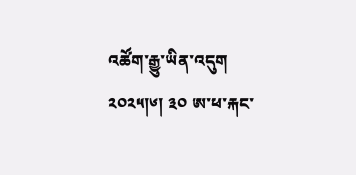འཚོག་རྒྱུ་ཡིན་འདུག ༢༠༢༥།༦། ༣༠ ཨ་ཕ་རྐང་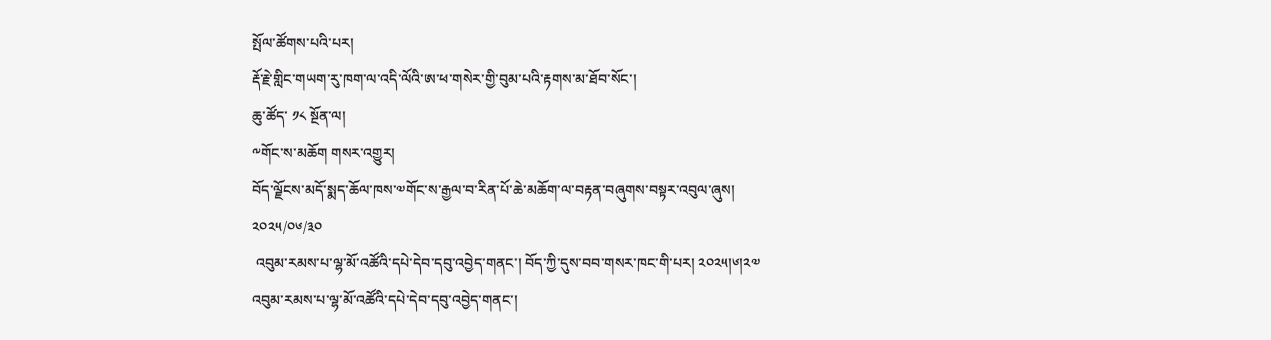སྤོལ་ཚོགས་པའི་པར།
རྡོ་རྗེ་གླིང་གཡག་རུ་ཁག་ལ་འདི་ལོའི་ཨ་ཕ་གསེར་གྱི་བུམ་པའི་རྟགས་མ་ཐོབ་སོང་།
ཆུ་ཚོད་ ༡༨ སྔོན་ལ།
༸གོང་ས་མཆོག གསར་འགྱུར།
བོད་ལྗོངས་མདོ་སྨད་ཆོལ་ཁས་༧གོང་ས་རྒྱལ་བ་རིན་པོ་ཆེ་མཆོག་ལ་བརྟན་བཞུགས་བསྟར་འབུལ་ཞུས།
༢༠༢༥/༠༦/༣༠
 འབུམ་རམས་པ་ལྷ་མོ་འཚོའི་དཔེ་དེབ་དབུ་འབྱེད་གནང་། བོད་ཀྱི་དུས་བབ་གསར་ཁང་གི་པར། ༢༠༢༥།༦།༢༧
འབུམ་རམས་པ་ལྷ་མོ་འཚོའི་དཔེ་དེབ་དབུ་འབྱེད་གནང་།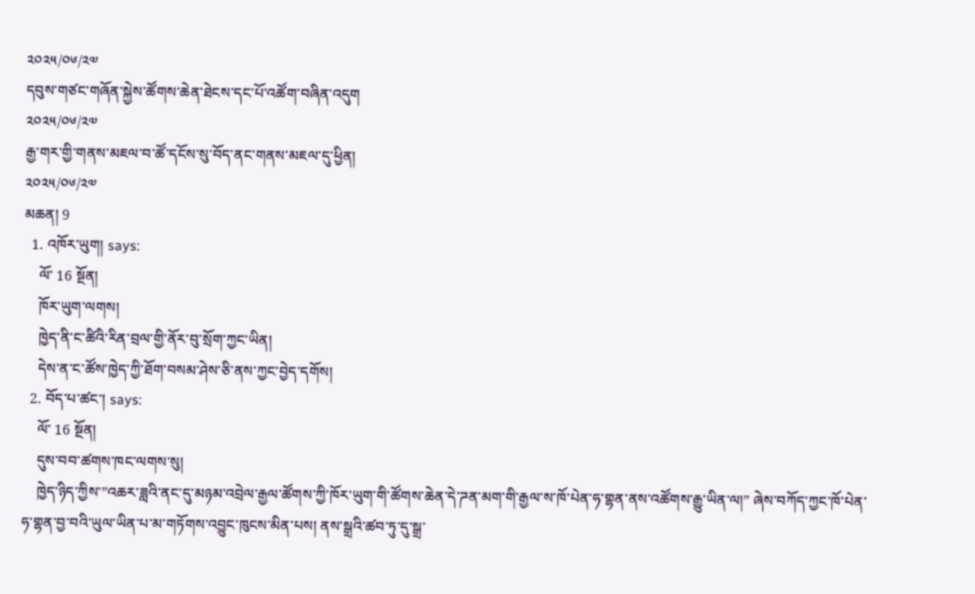༢༠༢༥/༠༦/༢༧
དབུས་གཙང་གཞོན་སྐྱེས་ཚོགས་ཆེན་ཐེངས་དང་པོ་འཚོག་བཞིན་འདུག
༢༠༢༥/༠༦/༢༧
རྒྱ་གར་གྱི་གནས་མཇལ་བ་ཚོ་དངོས་སུ་བོད་ནང་གནས་མཇལ་དུ་ཕྱིན།
༢༠༢༥/༠༦/༢༧
མཆན། 9
  1. འཁོར་ཡུག། says:
    ལོ་ 16 སྔོན།
    ཁོར་ཡུག་ལགས།
    ཁྱེད་ནི་ང་ཚིའི་རིན་བྲལ་གྱི་ནོར་བུ་སྲོག་ཀྱང་ཡིན།
    དེས་ན་ང་ཚོས་ཁྱེད་ཀྱི་ཐོག་བསམ་ཤེས་ཅི་ནས་ཀྱང་བྱེད་དགོས།
  2. བོད་པ་ཚང་། says:
    ལོ་ 16 སྔོན།
    དུས་བབ་ཚགས་ཁང་ལགས་སུ།
    ཁྱེད་ཉིད་ཀྱིས་”འཆར་ཟླའི་ནང་དུ་མཉམ་འབྲེལ་རྒྱལ་ཚོགས་ཀྱི་ཁོར་ཡུག་གི་ཚོགས་ཆེན་དེ་ཌན་མག་གི་རྒྱལ་ས་ཁོ་པེན་ཧ་གྷན་ནས་འཚོགས་རྒྱུ་ཡིན་ལ།” ཞེས་བཀོད་ཀྱང་ཁོ་པེན་ཧ་གྷན་བྱ་བའི་ཡུལ་ཡིན་པ་མ་གཏོགས་འབྱུང་ཁུངས་མིན་པས། ནས་སྒྲའི་ཚབ་ཏུ་དུ་སྒྲ་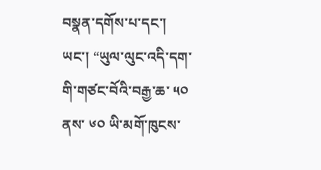བསྣན་དགོས་པ་དང་། ཡང་། “ཡུལ་ལུང་འདི་དག་གི་གཙང་བོའི་བརྒྱ་ཆ་ ༥༠ ནས་ ༦༠ ཡི་མགོ་ཁུངས་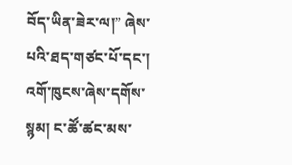བོད་ཡིན་ཟེར་ལ།” ཞེས་པའི་ཐད་གཙང་པོ་དང་། འགོ་ཁུངས་ཞེས་དགོས་སྙམ། ང་ཚོ་ཚང་མས་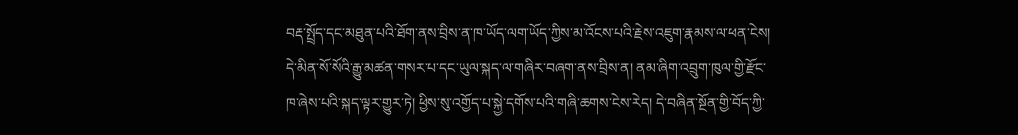བརྡ་སྤྲོད་དང་མཐུན་པའི་ཐོག་ནས་བྲིས་ན་ཁ་ཡོད་ལག་ཡོད་ཀྱིས་མ་འོངས་པའི་རྗེས་འཇུག་རྣམས་ལ་ཕན་ངེས། དེ་མིན་སོ་སོའི་རྒྱུ་མཚན་གསར་པ་དང་ཡུལ་སྐད་ལ་གཞིར་བཞག་ནས་བྲིས་ན། ནམ་ཞིག་འབྲུག་ཁུལ་གྱི་རྫོང་ཁ་ཞེས་པའི་སྐད་ལྟར་གྱུར་ཏེ། ཕྱིས་སུ་འགྱོད་པ་སྐྱེ་དགོས་པའི་གཞི་ཆགས་ངེས་རེད། དེ་བཞིན་སྔོན་གྱི་བོད་ཀྱི་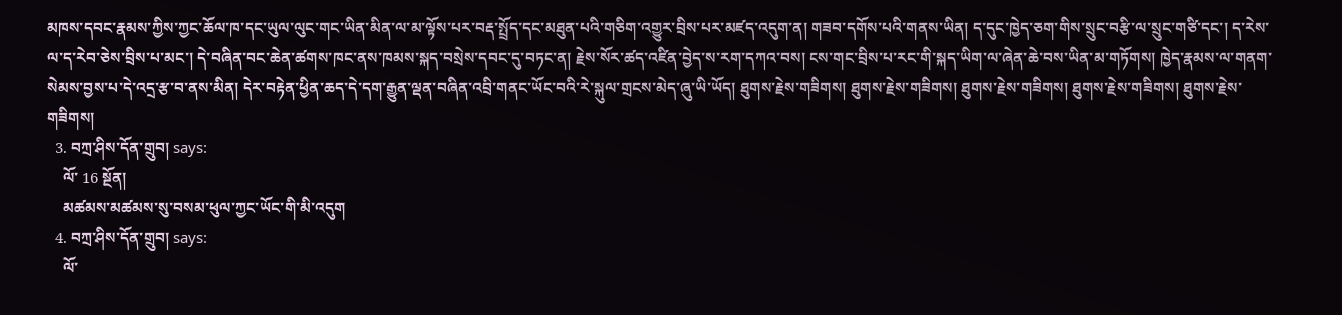མཁས་དབང་རྣམས་ཀྱིས་ཀྱང་ཆོལ་ཁ་དང་ཡུལ་ལུང་གང་ཡིན་མིན་ལ་མ་ལྟོས་པར་བརྡ་སྤྲོད་དང་མཐུན་པའི་གཅིག་འགྱུར་བྲིས་པར་མཛད་འདུག་ན། གཟབ་དགོས་པའི་གནས་ཡིན། ད་དུང་ཁྱེད་ཅག་གིས་སྲུང་བརྩི་ལ་སྲུང་གཙི་དང་། ད་རེས་ལ་ད་རེབ་ཅེས་བྲིས་པ་མང་། དེ་བཞིན་བང་ཆེན་ཚགས་ཁང་ནས་ཁམས་སྐད་བསྲེས་དབང་དུ་བཏང་ན། རྗེས་སོར་ཚད་འཛིན་བྱེད་ས་རག་དཀའ་བས། ངས་གང་བྲིས་པ་རང་གི་སྐད་ཡིག་ལ་ཞེན་ཆེ་བས་ཡིན་མ་གཏོགས། ཁྱེད་རྣམས་ལ་གནག་སེམས་བྱས་པ་དེ་འདྲ་རྩ་བ་ནས་མིན། དེར་བརྟེན་ཕྱིན་ཆད་དེ་དག་རྒྱུན་ལྡན་བཞིན་འབྲི་གནང་ཡོང་བའི་རེ་སྐུལ་གྲངས་མེད་ཞུ་ཡི་ཡོད། ཐུགས་རྗེས་གཟིགས། ཐུགས་རྗེས་གཟིགས། ཐུགས་རྗེས་གཟིགས། ཐུགས་རྗེས་གཟིགས། ཐུགས་རྗེས་གཟིགས།
  3. བཀྲ་ཤིས་དོན་གྲུབ། says:
    ལོ་ 16 སྔོན།
    མཚམས་མཚམས་སུ་བསམ་ཕུལ་ཀྱང་ཡོང་གི་མི་འདུག
  4. བཀྲ་ཤིས་དོན་གྲུབ། says:
    ལོ་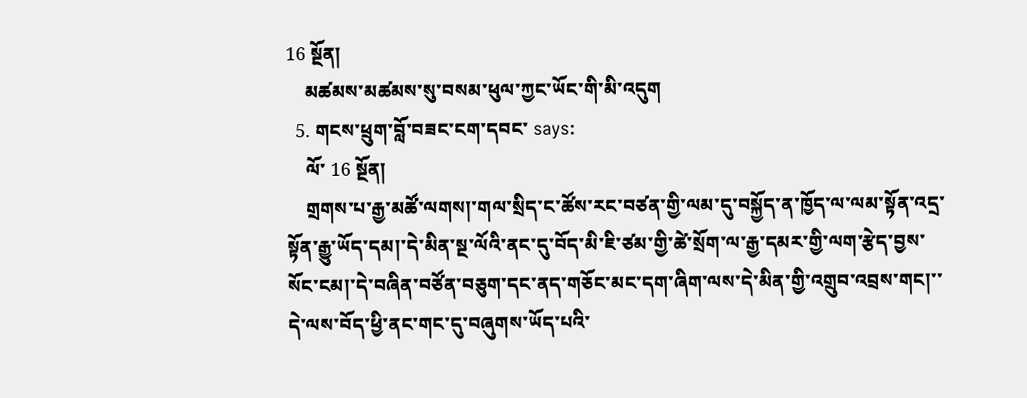16 སྔོན།
    མཚམས་མཚམས་སུ་བསམ་ཕུལ་ཀྱང་ཡོང་གི་མི་འདུག
  5. གངས་ཕྲུག་བློ་བཟང་ངག་དབང་ says:
    ལོ་ 16 སྔོན།
    གྲགས་པ་རྒྱ་མཚོ་ལགས།་གལ་སྲིད་ང་ཚོས་རང་བཙན་གྱི་ལམ་དུ་བསྐྱོད་ན་ཁྱོད་ལ་ལམ་སྟོན་འདྲ་སྟོན་རྒྱུ་ཡོད་དམ།་དེ་མིན་སྔ་ལོའི་ནང་དུ་བོད་མི་ཇི་ཙམ་གྱི་ཚེ་སྲོག་ལ་རྒྱ་དམར་གྱི་ལག་རྩེད་བྱས་སོང་ངམ།་དེ་བཞིན་བཙོན་བཅུག་དང་ནད་གཅོང་མང་དག་ཞིག་ལས་དེ་མིན་གྱི་འགྲུབ་འབྲས་གང།་་དེ་ལས་བོད་ཕྱི་ནང་གང་དུ་བཞུགས་ཡོད་པའི་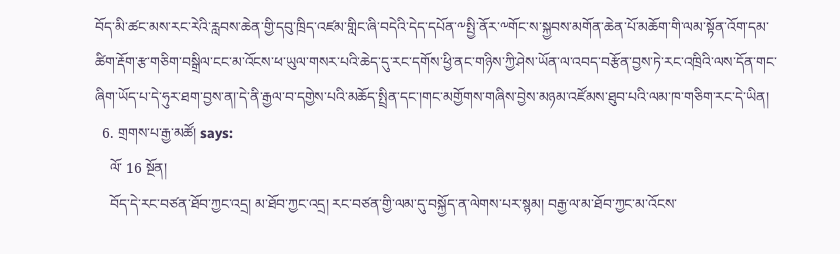བོད་མི་ཚང་མས་རང་རེའི་རླབས་ཆེན་གྱི་དབུ་ཁྲིད་འཛམ་གླིང་ཞི་བདེའི་དེད་དཔོན་༸སྤྱི་ནོར་༸གོང་ས་སྐྱབས་མགོན་ཆེན་པོ་མཆོག་གི་ལམ་སྟོན་འོག་དམ་ཚིག་རྡོག་རྩ་གཅིག་བསྒྲིལ་ངང་མ་འོངས་ཕ་ཡུལ་གསར་པའི་ཆེད་དུ་རང་དགོས་ཕྱི་ནང་གཉིས་ཀྱི་ཤེས་ཡོན་ལ་འབད་བརྩོན་བྱས་ཏེ་རང་འཁྲིའི་ལས་དོན་གང་ཞིག་ཡོད་པ་དེ་ཧུར་ཐག་བྱས་ན།་དེ་ནི་རྒྱལ་བ་དགྱེས་པའི་མཆོད་སྤྲིན་དང་།གང་མགྱོགས་གཞིས་བྱེས་མཉམ་འཛོམས་ཐུབ་པའི་ལམ་ཁ་གཅིག་རང་དེ་ཡིན།
  6. གྲགས་པ་རྒྱ་མཚོ། says:
    ལོ་ 16 སྔོན།
    བོད་དེ་རང་བཙན་ཐོབ་ཀྱང་འདྲ། མ་ཐོབ་ཀྱང་འདྲ། རང་བཙན་གྱི་ལམ་དུ་བསྐྱོད་ན་ལེགས་པར་སྙམ། བརྒྱ་ལ་མ་ཐོབ་ཀྱང་མ་འོངས་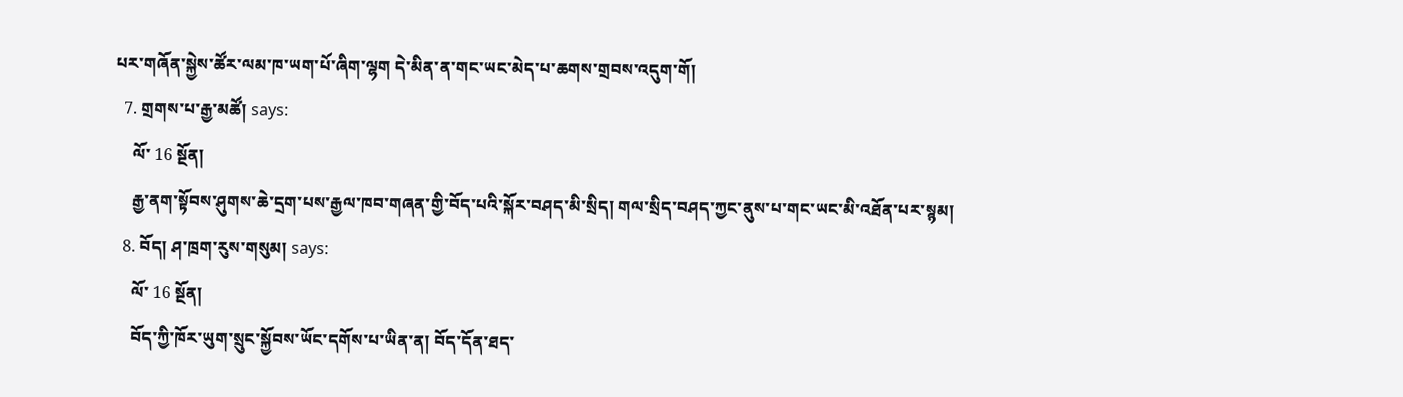པར་གཞོན་སྐྱེས་ཚོར་ལམ་ཁ་ཡག་པོ་ཞིག་ལྷག དེ་མིན་ན་གང་ཡང་མེད་པ་ཆགས་གྲབས་འདུག་གོ།
  7. གྲགས་པ་རྒྱ་མཚོ། says:
    ལོ་ 16 སྔོན།
    རྒྱ་ནག་སྟོབས་ཤུགས་ཆེ་དྲག་པས་རྒྱལ་ཁབ་གཞན་གྱི་བོད་པའི་སྐོར་བཤད་མི་སྲིད། གལ་སྲིད་བཤད་ཀྱང་ནུས་པ་གང་ཡང་མི་འཐོན་པར་སྙམ།
  8. བོད། ཤ་ཁྲག་རུས་གསུམ། says:
    ལོ་ 16 སྔོན།
    བོད་ཀྱི་ཁོར་ཡུག་སྲུང་སྐྱོབས་ཡོང་དགོས་པ་ཡིན་ན། བོད་དོན་ཐད་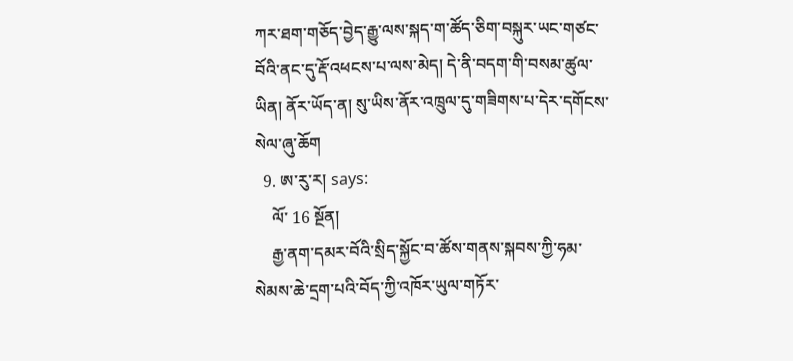ཀར་ཐག་གཅོད་བྱེད་རྒྱུ་ལས་སྐད་ག་ཚོད་ཅིག་བསྐུར་ཡང་གཙང་བོའི་ནང་དུ་རྡོ་འཕངས་པ་ལས་མེད། དེ་ནི་བདག་གི་བསམ་ཚུལ་ཡིན། ནོར་ཡོད་ན། སུ་ཡིས་ནོར་འཁྲུལ་དུ་གཟིགས་པ་དེར་དགོངས་སེལ་ཞུ་ཆོག
  9. ཨ་རུ་ར། says:
    ལོ་ 16 སྔོན།
    རྒྱ་ནག་དམར་བོའི་སྲིད་སྐྱོང་བ་ཚོས་གནས་སྐབས་ཀྱི་ཧམ་སེམས་ཆེ་དྲག་པའི་བོད་ཀྱི་འཁོར་ཡུལ་གཏོར་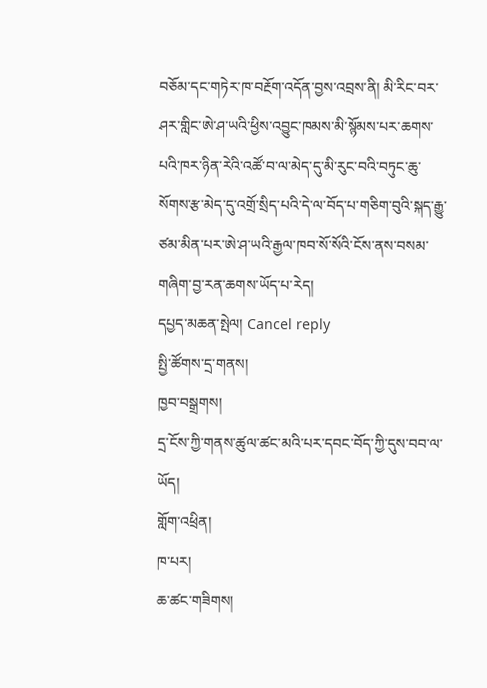བཅོམ་དང་གཏེར་ཁ་བརྔོག་འདོན་བྱས་འབྲས་ནི། མི་རིང་བར་ཤར་གླིང་ཨེ་ཤ་ཡའི་ཕྱིས་འབྱུང་ཁམས་མི་སྙོམས་པར་ཆགས་པའི་ཁར་ཉིན་རེའི་འཚོ་བ་ལ་མེད་དུ་མི་རུང་བའི་བཏུང་ཆུ་སོགས་རྩ་མེད་དུ་འགྲོ་སྲིད་པའི་དེ་ལ་བོད་པ་གཅིག་བུའི་སྐད་རྒྱུ་ཙམ་མིན་པར་ཨེ་ཤ་ཡའི་རྒྱལ་ཁབ་སོ་སོའི་ངོས་ནས་བསམ་གཞིག་བྱ་རན་ཆགས་ཡོད་པ་རེད།
དཔྱད་མཆན་སྤེལ། Cancel reply
སྤྱི་ཚོགས་དྲ་གནས།
ཁྱབ་བསྒྲགས།
དྲ་ངོས་ཀྱི་གནས་ཚུལ་ཚང་མའི་པར་དབང་བོད་ཀྱི་དུས་བབ་ལ་ཡོད།
གློག་འཕྲིན།
ཁ་པར།
ཆ་ཚང་གཟིགས།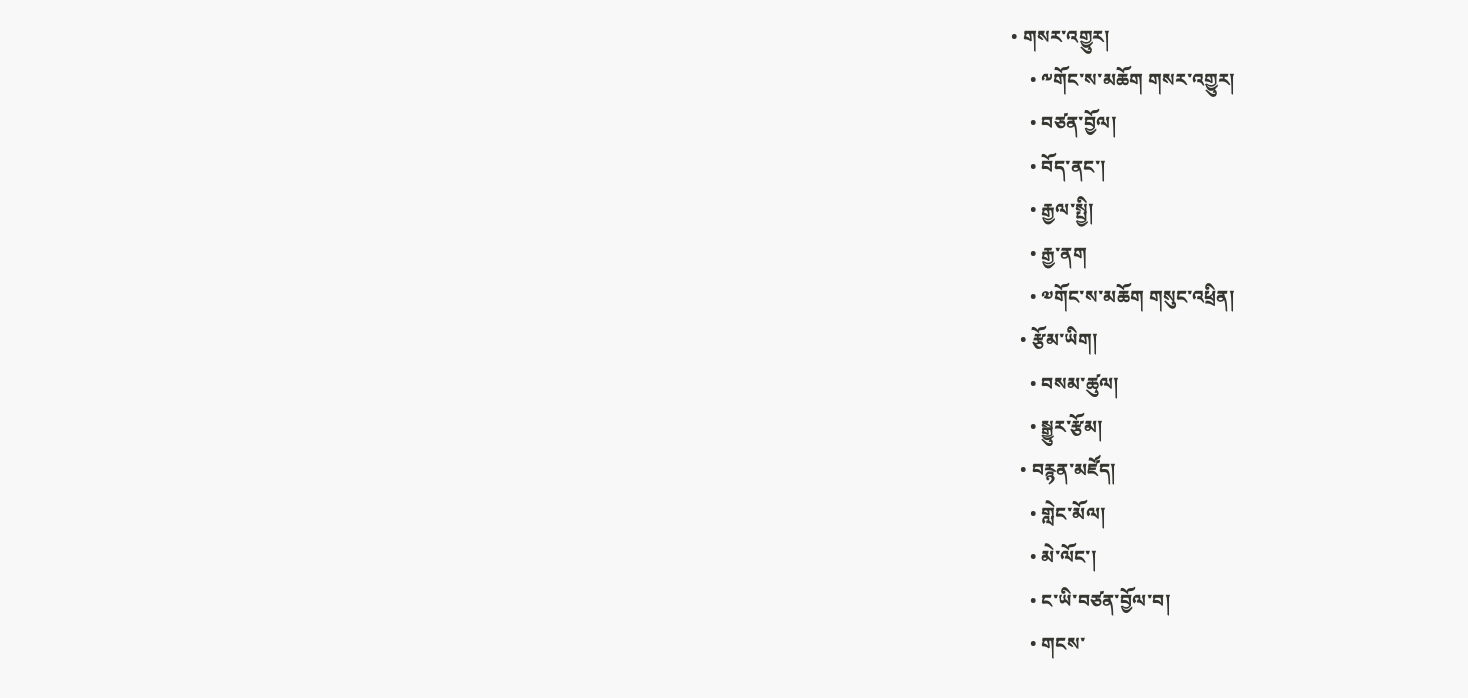• གསར་འགྱུར།
    • ༸གོང་ས་མཆོག གསར་འགྱུར།
    • བཙན་བྱོལ།
    • བོད་ནང་།
    • རྒྱལ་སྤྱི།
    • རྒྱ་ནག
    • ༧གོང་ས་མཆོག གསུང་འཕྲིན།
  • རྩོམ་ཡིག།
    • བསམ་ཚུལ།
    • སྒྱུར་རྩོམ།
  • བརྙན་མཛོད།
    • གླེང་མོལ།
    • མེ་ལོང་།
    • ང་ཡི་བཙན་བྱོལ་བ།
    • གངས་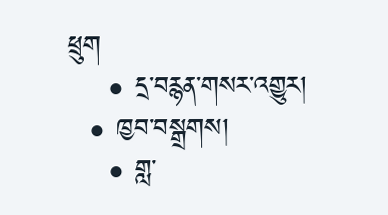ཕྲུག
    • དྲ་བརྙན་གསར་འགྱུར།
  • ཁྱབ་བསྒྲགས།
    • གླ་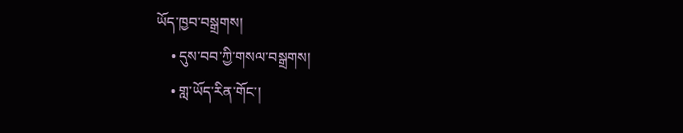ཡོད་ཁྱབ་བསྒྲགས།
    • དུས་བབ་ཀྱི་གསལ་བསྒྲགས།
    • གླ་ཡོད་རིན་གོང་།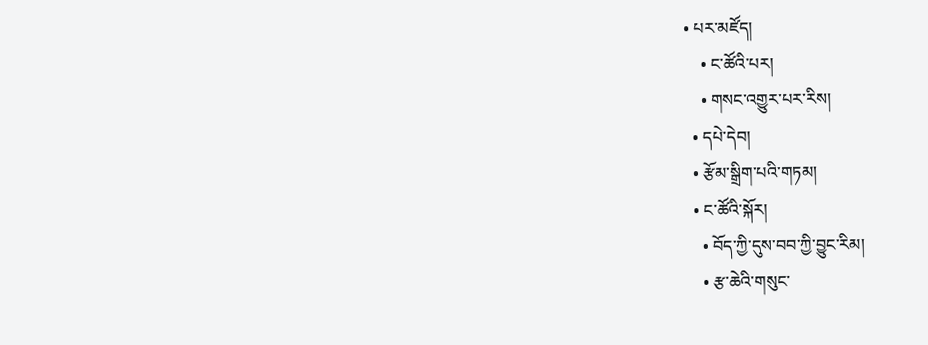• པར་མཛོད།
    • ང་ཚོའི་པར།
    • གསང་འགྱུར་པར་རིས།
  • དཔེ་དེབ།
  • རྩོམ་སྒྲིག་པའི་གཏམ།
  • ང་ཚོའི་སྐོར།
    • བོད་ཀྱི་དུས་བབ་ཀྱི་བྱུང་རིམ།
    • རྩ་ཆེའི་གསུང་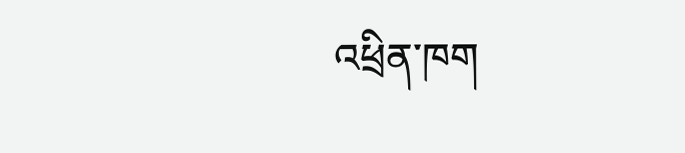འཕྲིན་ཁག